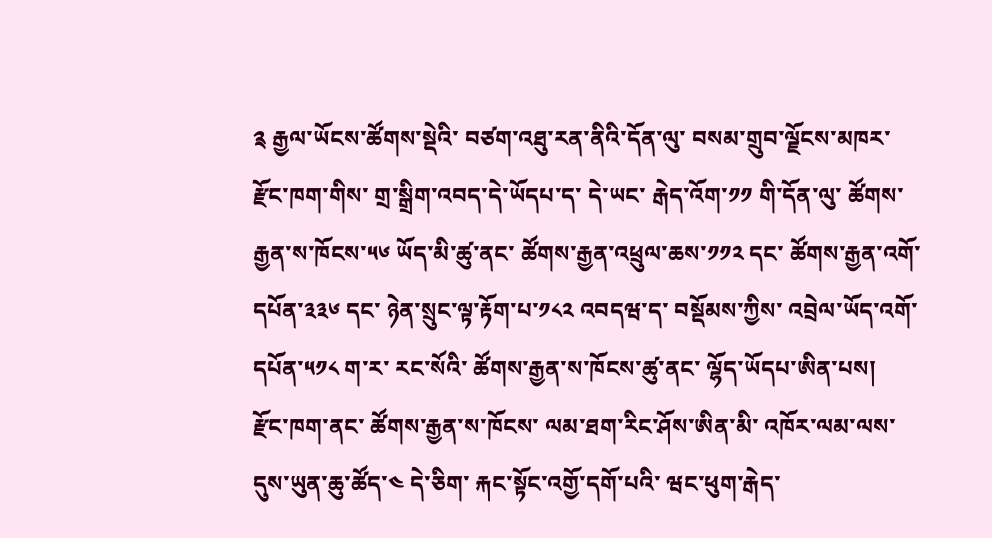༉ རྒྱལ་ཡོངས་ཚོགས་སྡེའི་ བཙག་འཐུ་རན་ནིའི་དོན་ལུ་ བསམ་གྲུབ་ལྗོངས་མཁར་རྫོང་ཁག་གིས་ གྲ་སྒྲིག་འབད་དེ་ཡོདཔ་ད་ དེ་ཡང་ རྒེད་འོག་༡༡ གི་དོན་ལུ་ ཚོགས་རྒྱན་ས་ཁོངས་༥༦ ཡོད་མི་ཚུ་ནང་ ཚོགས་རྒྱན་འཕྲུལ་ཆས་༡༡༢ དང་ ཚོགས་རྒྱན་འགོ་དཔོན་༣༣༦ དང་ ཉེན་སྲུང་ལྟ་རྟོག་པ་༡༨༢ འབདཝ་ད་ བསྡོམས་ཀྱིས་ འབྲེལ་ཡོད་འགོ་དཔོན་༥༡༨ ག་ར་ རང་སོའི་ ཚོགས་རྒྱན་ས་ཁོངས་ཚུ་ནང་ ལྷོད་ཡོདཔ་ཨིན་པས།
རྫོང་ཁག་ནང་ ཚོགས་རྒྱན་ས་ཁོངས་ ལམ་ཐག་རིང་ཤོས་ཨིན་མི་ འཁོར་ལམ་ལས་ དུས་ཡུན་ཆུ་ཚོད་༤ དེ་ཅིག་ རྐང་སྟོང་འགྱོ་དགོ་པའི་ ཝང་ཕུག་རྒེད་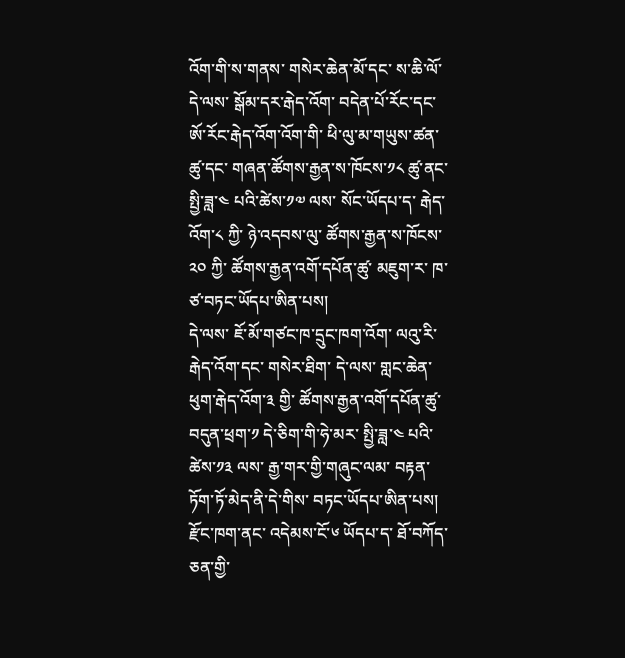འོག་གི་ས་གནས་ གསེར་ཆེན་མོ་དང་ ས་ཆི་ལོ་ དེ་ལས་ སྒོམ་དར་རྒེད་འོག་ བདེན་པོ་རོང་དང་ ཨོ་རོང་རྒེད་འོག་འོག་གི་ ཕི་ལུ་མ་གཡུས་ཚན་ཚུ་དང་ གཞན་ཚོགས་རྒྱན་ས་ཁོངས་༡༨ ཚུ་ནང་ སྤྱི་ཟླ་༤ པའི་ཚེས་༡༧ ལས་ སོང་ཡོདཔ་ད་ རྒེད་འོག་༨ ཀྱི་ ཉེ་འདབས་ལུ་ ཚོགས་རྒྱན་ས་ཁོངས་༢༠ ཀྱི་ ཚོགས་རྒྱན་འགོ་དཔོན་ཚུ་ མཇུག་ར་ ཁ་ཙ་བཏང་ཡོདཔ་ཨིན་པས།
དེ་ལས་ ཇོ་མོ་གཙང་ཁ་དྲུང་ཁག་འོག་ ལའུ་རི་རྒེད་འོག་དང་ གསེར་ཐིག་ དེ་ལས་ གླང་ཆེན་ཕུག་རྒེད་འོག་༣ གྱི་ ཚོགས་རྒྱན་འགོ་དཔོན་ཚུ་ བདུན་ཕྲག་༡ དེ་ཅིག་གི་ཧེ་མར་ སྤྱི་ཟླ་༤ པའི་ཚེས་༡༣ ལས་ རྒྱ་གར་གྱི་གཞུང་ལམ་ བརྟན་ཏོག་ཏོ་མེད་ནི་དེ་གིས་ བཏང་ཡོདཔ་ཨིན་པས།
རྫོང་ཁག་ནང་ འདེམས་ངོ་༦ ཡོདཔ་ད་ ཐོ་བཀོད་ཅན་གྱི་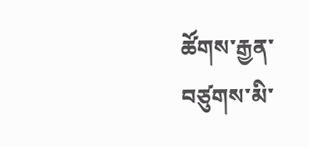ཚོགས་རྒྱན་བཙུགས་མི་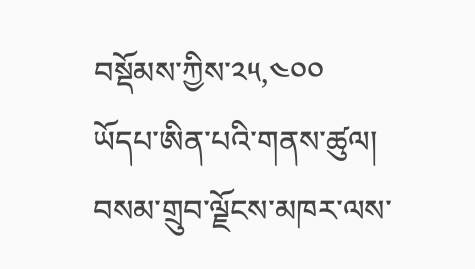བསྡོམས་ཀྱིས་༢༥,༤༠༠ ཡོདཔ་ཨིན་པའི་གནས་ཚུལ།
བསམ་གྲུབ་ལྗོངས་མཁར་ལས་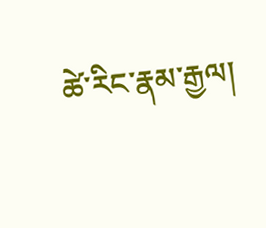ཚེ་རིང་རྣམ་རྒྱལ།